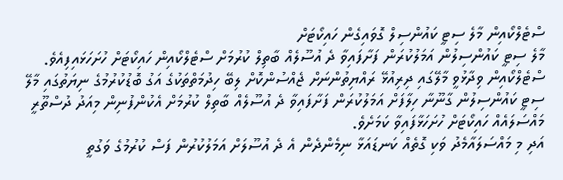ސްޓެލްކޯއިން މާލެ ސިޓީ ކައުންސިލް ގޮވައިގެން ހައިކޯޓަށް
މާލެ ސިޓީ ކައުންސިލުން އަމަލުކުރަން ފަށާފައިވާ ދެ އުސޫލެއް ބާތިލް ކުރުމަށް ސްޓެލްކޯއިން ހައިކޯޓަށް ހުށަހަޅައިފިއެވެ.
ސްޓެލްކޯއިން ވިދާޅުވީ މާލޭގައި ދިރިއުޅޭ ރައްޔިތުންނަށް ޖެއްސުންކޮށް ލިބޭ ހިދުމަތްތަކުގެ އަގު ބޮޑުކުރުމުގެ ނިޔަތުގައި މާލޭ ސިޓީ ކައުންސިލުން ގާނޫނާ ހިލާފަށް އަމަލުކުރަން ފަށާފައިވާ ދެ އުސޫލެއް ބާތިލް ކުރުމަށް އެކުންފުނިން މިއަދު ދުސްތޫރީ މައްސަލައެއް ހައިކޯޓަށް ހުށަހަޅާފައިވާ ކަމަށެވެ.
އަދި މި މައްސަލައާމެދު ވަކި ގޮތެއް ކަނޑައަޅާ ނިމެންދެން އެ ދެ އުސޫލަށް އަމަލުކުރުން ފަސް ކުރުމުގެ ވަގުތީ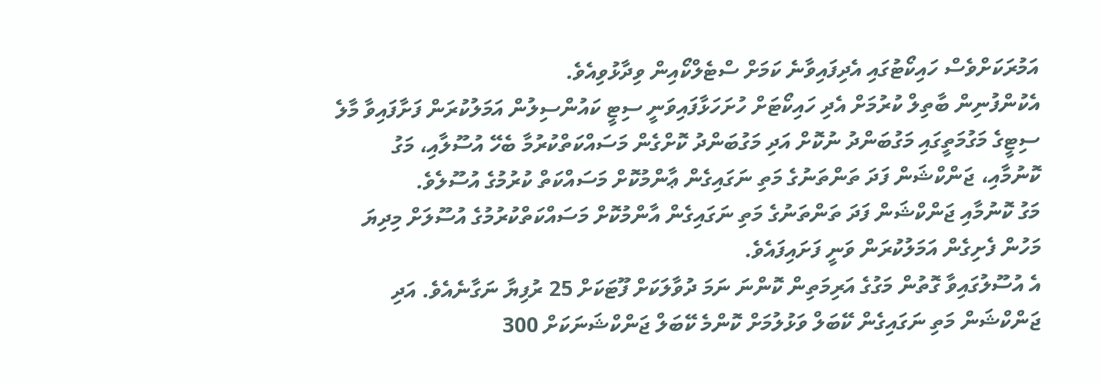އަމުރަކަށްވެސް ހައިކޯޓުގައި އެދިފައިވާނެ ކަމަށް ސްޓެލްކޯއިން ވިދާޅުވިއެވެ.
އެކުންފުނިން ބާތިލް ކުރުމަށް އެދި ހައިކޯޓަށް ހުށަހަޅާފައިވަނީ ސިޓީ ކައުންސިލުން އަމަލުކުރަން ފަށާފައިވާ މާލެ ސިޓީގެ މަގުމަތީގައި މަގުބަންދު ނުކޮށް އަދި މަގުބަންދު ކޮށްގެން މަސައްކަތްކުރުމާ ބެހޭ އުސޫލާއި، މަގު ކޮނުމާއި، ޖަންކްޝަން ފަދަ ތަންތަނުގެ މަތި ނަގައިގެން ޢާންމުކޮށް މަސައްކަތް ކުރުމުގެ އުސޫލެވެ.
މަގު ކޮނުމާއި ޖަންކްޝަން ފަދަ ތަންތަނުގެ މަތި ނަގައިގެން އާންމުކޮށް މަސައްކަތްކުރުމުގެ އުސޫލަށް މިދިޔަ މަހުން ފެށިގެން އަމަލުކުރަން ވަނީ ފަށައިފައެވެ.
އެ އުސޫލުގައިވާ ގޮތުން މަގުގެ އަރިމަތިން ކޮންނަ ނަމަ ދުވާލަކަށް ފޫޓަކަށް 25 ރުފިޔާ ނަގާނެއެވެ. އަދި ޖަންކްޝަން މަތި ނަގައިގެން ކޭބަލް ވަޅުލުމަށް ކޮންމެ ކޭބަލް ޖަންކްޝަނަކަށް 300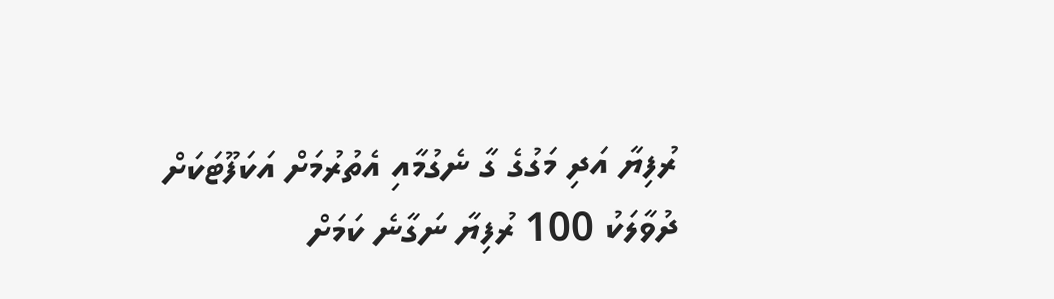ރުފިޔާ އަދި މަގުގެ ގާ ނެގުމާއި އެތުރުމަށް އަކަފޫޓަކަށް ދުވާލަކު 100 ރުފިޔާ ނަގާނެ ކަމަށް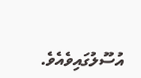އުސޫލުގައިވެއެވެ.